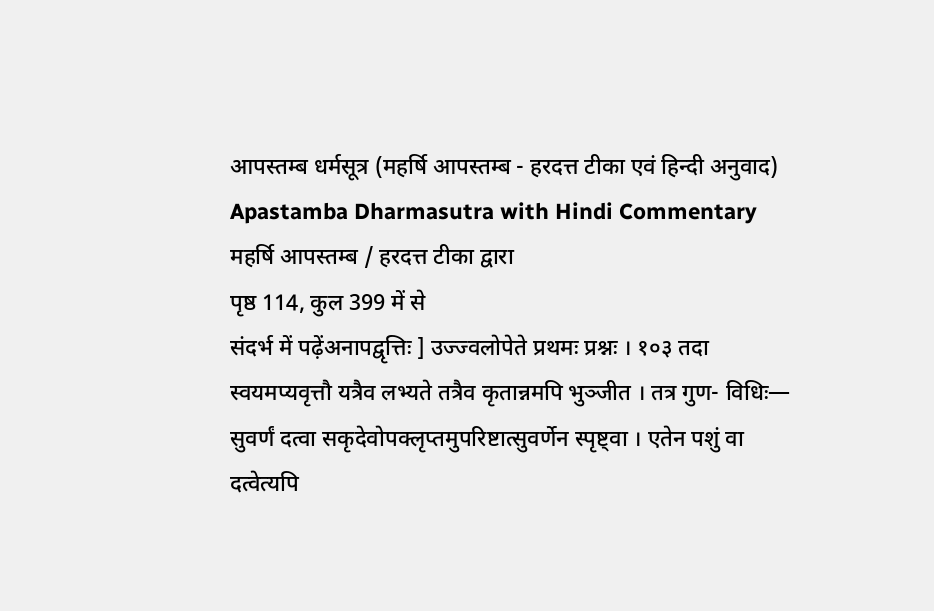आपस्तम्ब धर्मसूत्र (महर्षि आपस्तम्ब - हरदत्त टीका एवं हिन्दी अनुवाद)
Apastamba Dharmasutra with Hindi Commentary
महर्षि आपस्तम्ब / हरदत्त टीका द्वारा
पृष्ठ 114, कुल 399 में से
संदर्भ में पढ़ेंअनापद्वृत्तिः ] उज्ज्वलोपेते प्रथमः प्रश्नः । १०३ तदा स्वयमप्यवृत्तौ यत्रैव लभ्यते तत्रैव कृतान्नमपि भुञ्जीत । तत्र गुण- विधिः— सुवर्णं दत्वा सकृदेवोपक्लृप्तमुपरिष्टात्सुवर्णेन स्पृष्ट्वा । एतेन पशुं वा दत्वेत्यपि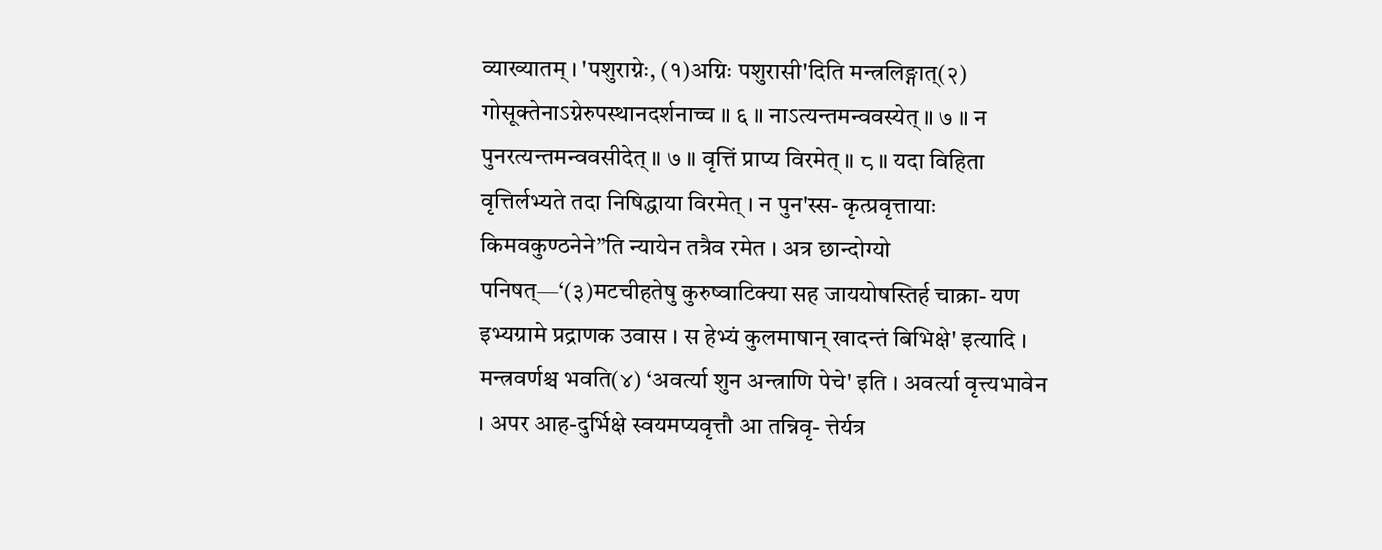व्याख्यातम् । 'पशुराग्नेः, (१)अग्निः पशुरासी'दिति मन्त्रलिङ्गात्(२) गोसूक्तेनाऽग्नेरुपस्थानदर्शनाच्च ॥ ६ ॥ नाऽत्यन्तमन्ववस्येत् ॥ ७ ॥ न पुनरत्यन्तमन्ववसीदेत् ॥ ७ ॥ वृत्तिं प्राप्य विरमेत् ॥ ८ ॥ यदा विहिता वृत्तिर्लभ्यते तदा निषिद्धाया विरमेत् । न पुन'स्स- कृत्प्रवृत्तायाः किमवकुण्ठनेने”ति न्यायेन तत्रैव रमेत । अत्र छान्दोग्यो पनिषत्—‘(३)मटचीहतेषु कुरुष्वाटिक्या सह जाययोषस्तिर्ह चाक्रा- यण इभ्यग्रामे प्रद्राणक उवास । स हेभ्यं कुलमाषान् खादन्तं बिभिक्षे' इत्यादि । मन्त्रवर्णश्च भवति(४) ‘अवर्त्या शुन अन्त्राणि पेचे' इति । अवर्त्या वृत्त्यभावेन । अपर आह-दुर्भिक्षे स्वयमप्यवृत्तौ आ तन्निवृ- त्तेर्यत्र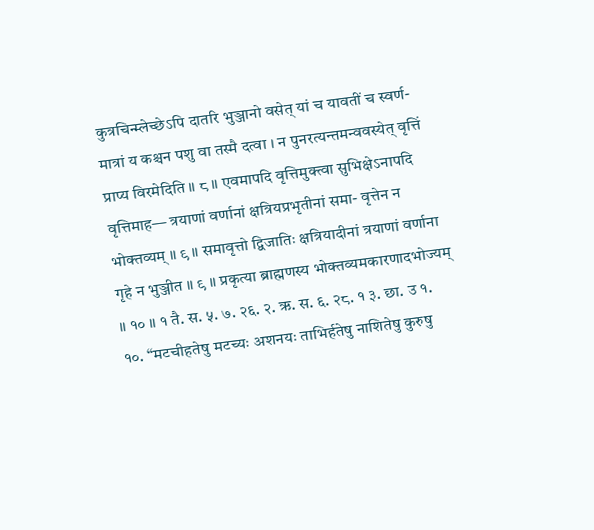कुत्रचिन्म्लेच्छेऽपि दातरि भुञ्जानो वसेत् यां च यावतीं च स्वर्ण- मात्रां य कश्चन पशु वा तस्मै दत्वा । न पुनरत्यन्तमन्ववस्येत् वृत्तिं प्राप्य विरमेदिति ॥ ८ ॥ एवमापदि वृत्तिमुक्त्वा सुभिक्षेऽनापदि वृत्तिमाह— त्रयाणां वर्णानां क्षत्रियप्रभृतीनां समा- वृत्तेन न भोक्तव्यम् ॥ ९ ॥ समावृत्तो द्विजातिः क्षत्रियादीनां त्रयाणां वर्णाना गृहे न भुञ्जीत ॥ ९ ॥ प्रकृत्या ब्राह्मणस्य भोक्तव्यमकारणादभोज्यम् ॥ १० ॥ १ तै. स. ५. ७. २६. २. ऋ. स. ६. २८. १ ३. छा. उ १. १०. “मटचीहतेषु मटच्यः अशनयः ताभिर्हतेषु नाशितेषु कुरुषु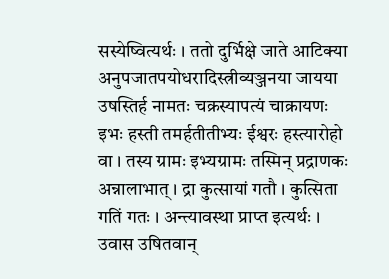सस्येष्वित्यर्थः । ततो दुर्भिक्षे जाते आटिक्या अनुपजातपयोधरादिस्त्रीव्यञ्जनया जायया उषस्तिर्ह नामतः चक्रस्यापत्यं चाक्रायणः इभः हस्ती तमर्हतीतीभ्यः ईश्वरः हस्त्यारोहो वा । तस्य ग्रामः इभ्यग्रामः तस्मिन् प्रद्राणकः अन्नालाभात् । द्रा कुत्सायां गतौ । कुत्सिता गतिं गतः । अन्त्यावस्था प्राप्त इत्यर्थः । उवास उषितवान्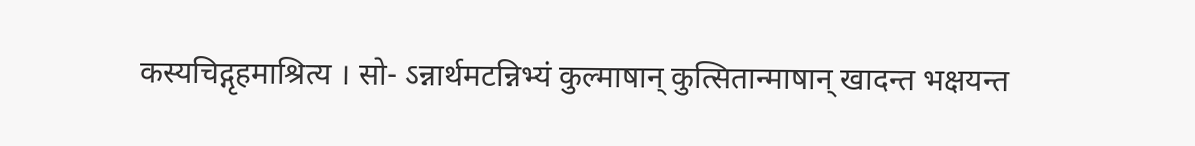कस्यचिद्गृहमाश्रित्य । सो- ऽन्नार्थमटन्निभ्यं कुल्माषान् कुत्सितान्माषान् खादन्त भक्षयन्त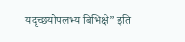यदृच्छयोपलभ्य बिभिक्षे” इति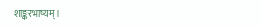शाङ्करभाष्यम्।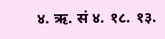४. ऋ. सं ४. १८. १३.